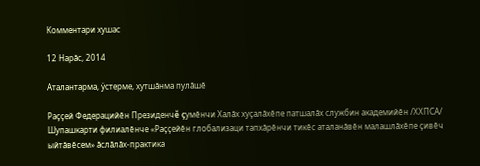Комментари хушас

12 Нарăс, 2014

Аталантарма, ÿстерме, хутшăнма пулăшĕ

Раççей Федерацийĕн Президенчĕ çумĕнчи Халăх хуçалăхĕпе патшалăх службин академийĕн /ХХПСА/ Шупашкарти филиалĕнче «Раççейĕн глобализаци тапхăрĕнчи тикĕс аталанăвĕн малашлăхĕпе çивĕч ыйтăвĕсем» ăслăлăх-практика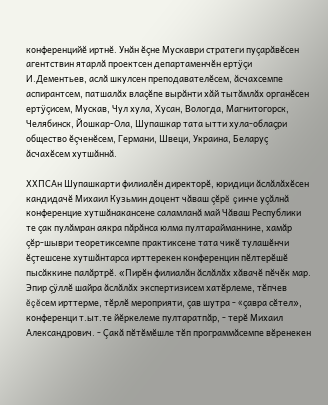конференцийĕ иртнĕ. Унăн ĕçне Мускаври стратеги пуçарăвĕсен агентствин ятарлă проектсен департаменчĕн ертÿçи И.Дементьев, аслă шкулсен преподавателĕсем, ăсчахсемпе аспирантсем, патшалăх влаçĕпе вырăнти хăй тытăмлăх органĕсен ертÿçисем, Мускав, Чул хула, Хусан, Вологда, Магнитогорск, Челябинск, Йошкар-Ола, Шупашкар тата ытти хула-облаçри общество ĕçченĕсем, Германи, Швеци, Украина, Беларуç ăсчахĕсем хутшăннă.

ХХПСАн Шупашкарти филиалĕн директорĕ, юридици ăслăлăхĕсен кандидачĕ Михаил Кузьмин доцент чăваш çĕрĕ çинче уçăлнă конференцие хутшăнакансене саламланă май Чăваш Республики те çак пулăмран аякра пăрăнса юлма пултарайманнине, хамăр çĕр-шыври теоретиксемпе практиксене тата чикĕ тулашĕнчи ĕçтешсене хутшăнтарса ирттерекен конференцин пĕлтерĕшĕ пысăккине палăртрĕ. «Пирĕн филиалăн ăслăлăх хăвачĕ пĕчĕк мар. Эпир çÿллĕ шайра ăслăлăх экспертизисем хатĕрлеме, тĕпчев ĕçĕсем ирттерме, тĕрлĕ мероприяти, çав шутра - «çавра сĕтел», конференци т.ыт.те йĕркелеме пултаратпăр, - терĕ Михаил Александрович. - Çакă пĕтĕмĕшле тĕп программăсемпе вĕренекен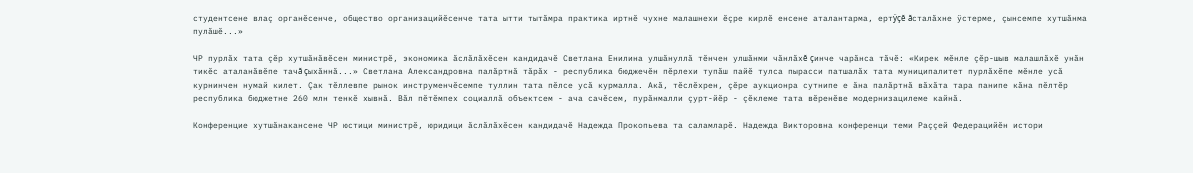студентсене влаç органĕсенче, общество организацийĕсенче тата ытти тытăмра практика иртнĕ чухне малашнехи ĕçре кирлĕ енсене аталантарма, ертÿçĕ ăсталăхне ÿстерме, çынсемпе хутшăнма пулăшĕ...»

ЧР пурлăх тата çĕр хутшăнăвĕсен министрĕ, экономика ăслăлăхĕсен кандидачĕ Светлана Енилина улшăнуллă тĕнчен улшăнми чăнлăхĕ çинче чарăнса тăчĕ: «Кирек мĕнле çĕр-шыв малашлăхĕ унăн тикĕс аталанăвĕпе тачă çыхăннă...» Светлана Александровна палăртнă тăрăх - республика бюджечĕн пĕрлехи тупăш пайĕ тулса пырасси патшалăх тата муниципалитет пурлăхĕпе мĕнле усă курнинчен нумай килет. Çак тĕллевпе рынок инструменчĕсемпе туллин тата пĕлсе усă курмалла. Акă, тĕслĕхрен, çĕре аукционра сутнипе е ăна палăртнă вăхăта тара панипе кăна пĕлтĕр республика бюджетне 260 млн тенкĕ хывнă. Вăл пĕтĕмпех социаллă объектсем - ача сачĕсем, пурăнмалли çурт-йĕр - çĕклеме тата вĕренĕве модернизацилеме кайнă.

Конференцие хутшăнакансене ЧР юстици министрĕ, юридици ăслăлăхĕсен кандидачĕ Надежда Прокопьева та саламларĕ. Надежда Викторовна конференци теми Раççей Федерацийĕн истори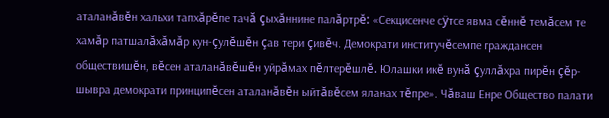аталанăвĕн хальхи тапхăрĕпе тачă çыхăннине палăртрĕ: «Секцисенче сÿтсе явма сĕннĕ темăсем те хамăр патшалăхăмăр кун-çулĕшĕн çав тери çивĕч. Демократи институчĕсемпе граждансен обществишĕн, вĕсен аталанăвĕшĕн уйрăмах пĕлтерĕшлĕ. Юлашки икĕ вунă çуллăхра пирĕн çĕр-шывра демократи принципĕсен аталанăвĕн ыйтăвĕсем яланах тĕпре». Чăваш Енре Общество палати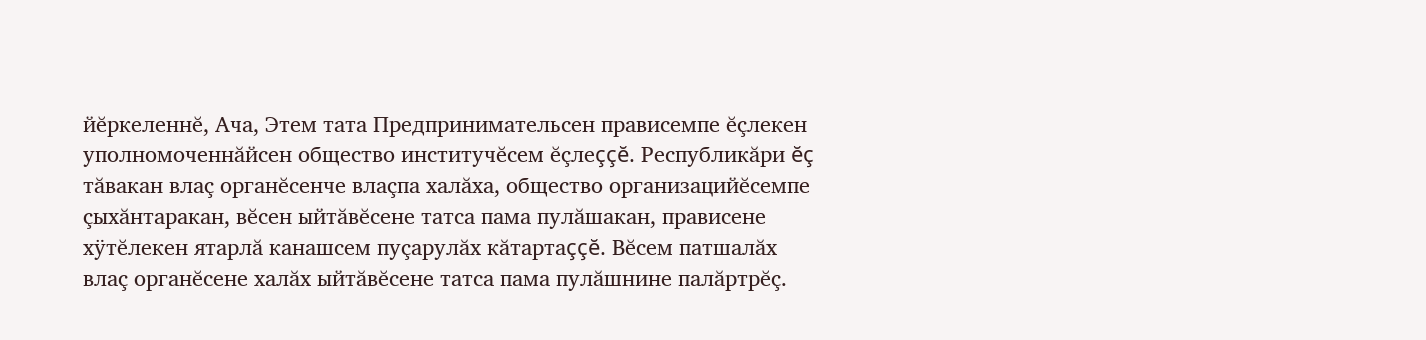йĕркеленнĕ, Ача, Этем тата Предпринимательсен прависемпе ĕçлекен уполномоченнăйсен общество институчĕсем ĕçлеççĕ. Республикăри ĕç тăвакан влаç органĕсенче влаçпа халăха, общество организацийĕсемпе çыхăнтаракан, вĕсен ыйтăвĕсене татса пама пулăшакан, прависене хÿтĕлекен ятарлă канашсем пуçарулăх кăтартаççĕ. Вĕсем патшалăх влаç органĕсене халăх ыйтăвĕсене татса пама пулăшнине палăртрĕç.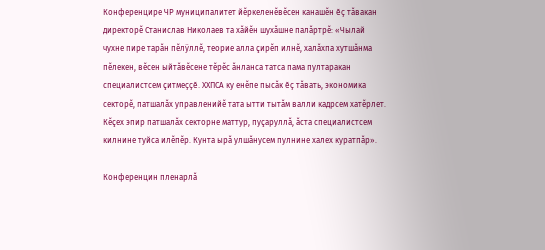Конференцире ЧР муниципалитет йĕркеленĕвĕсен канашĕн ĕç тăвакан директорĕ Станислав Николаев та хăйĕн шухăшне палăртрĕ: «Чылай чухне пире тарăн пĕлÿллĕ, теорие алла çирĕп илнĕ, халăхпа хутшăнма пĕлекен, вĕсен ыйтăвĕсене тĕрĕс ăнланса татса пама пултаракан специалистсем çитмеççĕ. ХХПСА ку енĕпе пысăк ĕç тăвать, экономика секторĕ, патшалăх управленийĕ тата ытти тытăм валли кадрсем хатĕрлет. Кĕçех эпир патшалăх секторне маттур, пуçаруллă, ăста специалистсем килнине туйса илĕпĕр. Кунта ырă улшăнусем пулнине халех куратпăр».

Конференцин пленарлă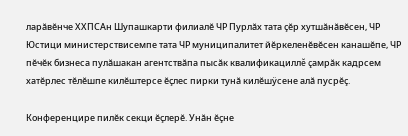ларăвĕнче ХХПСАн Шупашкарти филиалĕ ЧР Пурлăх тата çĕр хутшăнăвĕсен, ЧР Юстици министерствисемпе тата ЧР муниципалитет йĕркеленĕвĕсен канашĕпе, ЧР пĕчĕк бизнеса пулăшакан агентствăпа пысăк квалификациллĕ çамрăк кадрсем хатĕрлес тĕлĕшпе килĕштерсе ĕçлес пирки тунă килĕшÿсене алă пусрĕç.

Конференцире пилĕк секци ĕçлерĕ. Унăн ĕçне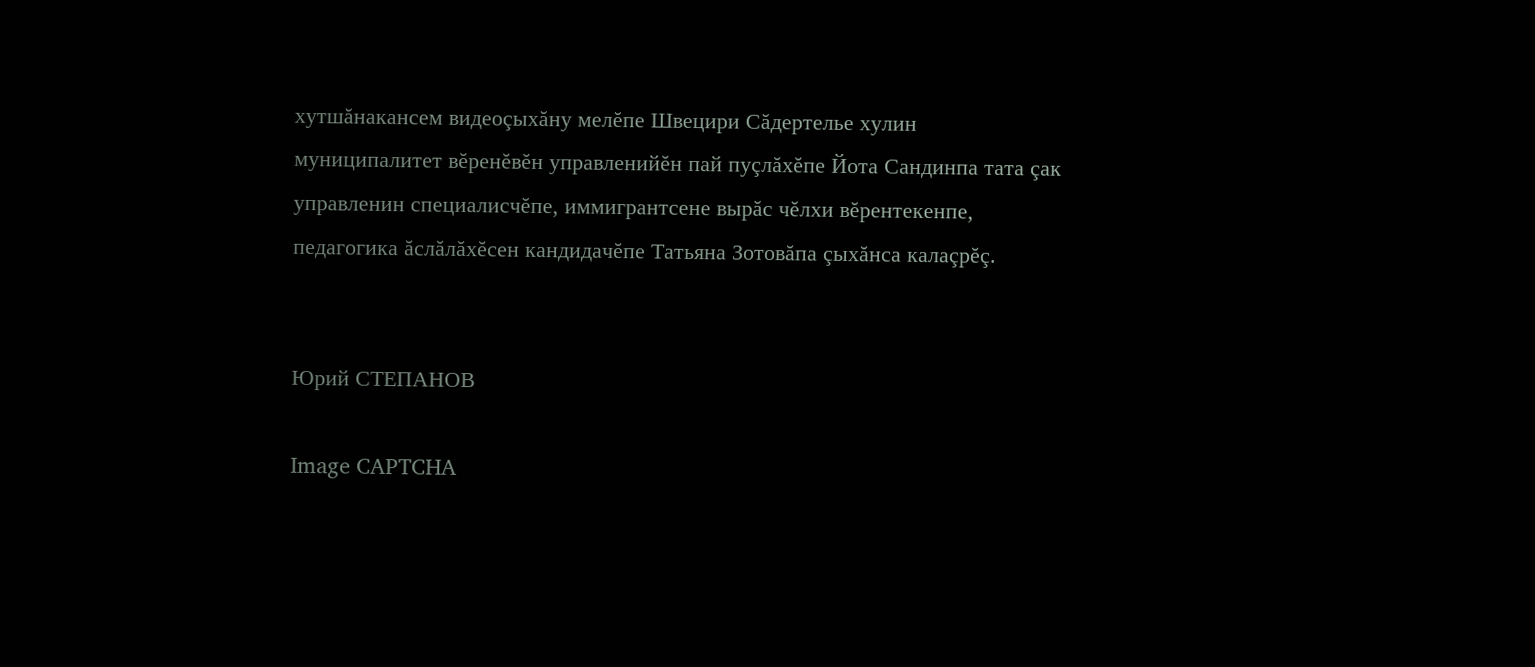хутшăнакансем видеоçыхăну мелĕпе Швецири Сăдертелье хулин муниципалитет вĕренĕвĕн управленийĕн пай пуçлăхĕпе Йота Сандинпа тата çак управленин специалисчĕпе, иммигрантсене вырăс чĕлхи вĕрентекенпе, педагогика ăслăлăхĕсен кандидачĕпе Татьяна Зотовăпа çыхăнса калаçрĕç.


Юрий СТЕПАНОВ

Image CAPTCHA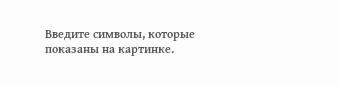Введите символы, которые показаны на картинке.